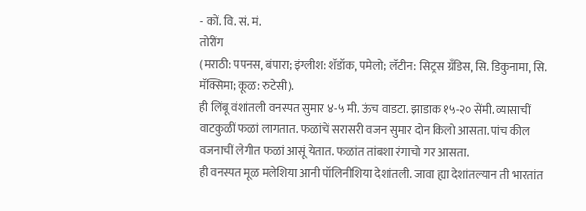- कों. वि. सं. मं.
तोरींग
(मराठी: पपनस, बंपारा; इंग्लीश: शॅडॉक, पमेलो; लॅटीन: सिट्रस ग्रँडिस, सि. डिकुनामा, सि. मॅक्सिमा; कूळ: रुटेसी).
ही लिंबू वंशांतली वनस्पत सुमार ४-५ मी. ऊंच वाडटा. झाडाक १५-२० सेंमी. व्यासाचीं वाटकुळीं फळां लागतात. फळांचें सरासरी वजन सुमार दोन किलो आसता. पांच कील वजनाचीं लेगीत फळां आसूं येतात. फळांत तांबशा रंगाचो गर आसता.
ही वनस्पत मूळ मलेशिया आनी पॉलिनीशिया देशांतली. जावा ह्या देशांतल्यान ती भारतांत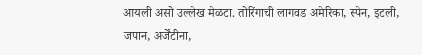आयली असो उल्लेख मेळटा. तोरिंगाची लागवड अमेरिका, स्पेन, इटली, जपान, अर्जेंटीना,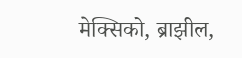मेक्सिको, ब्राझील,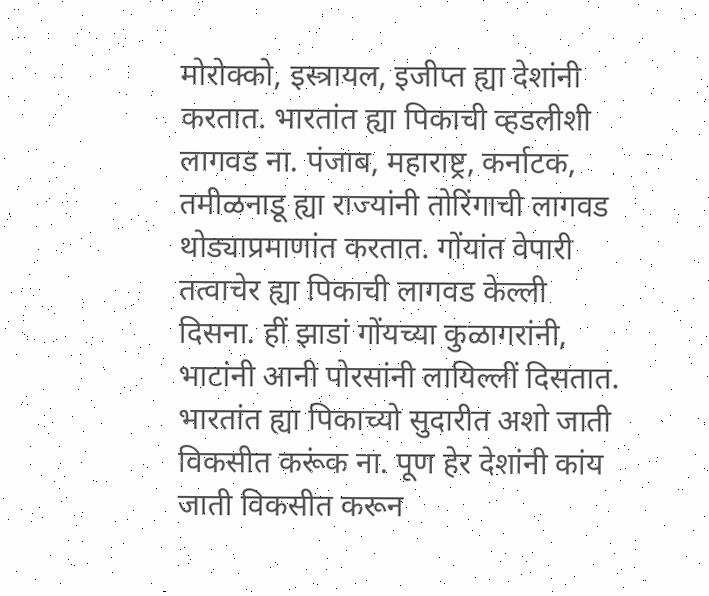मोरोक्को, इस्त्रायल, इजीप्त ह्या देशांनी करतात. भारतांत ह्या पिकाची व्हडलीशी लागवड ना. पंजाब, महाराष्ट्र, कर्नाटक, तमीळनाडू ह्या राज्यांनी तोरिंगाची लागवड थोड्याप्रमाणांत करतात. गोंयांत वेपारी तत्वाचेर ह्या पिकाची लागवड केल्ली दिसना. हीं झाडां गोंयच्या कुळागरांनी, भाटांनी आनी पोरसांनी लायिल्लीं दिसतात.
भारतांत ह्या पिकाच्यो सुदारीत अशो जाती विकसीत करूंक ना. पूण हेर देशांनी कांय जाती विकसीत करून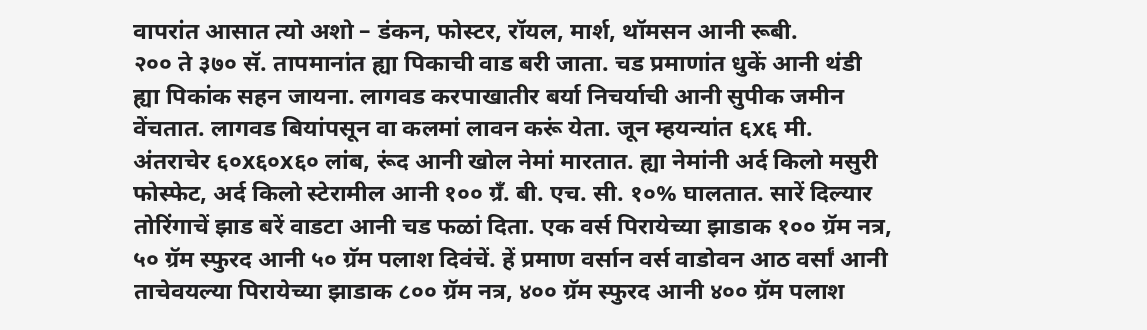वापरांत आसात त्यो अशो – डंकन, फोस्टर, रॉयल, मार्श, थॉमसन आनी रूबी.
२०० ते ३७० सॅ. तापमानांत ह्या पिकाची वाड बरी जाता. चड प्रमाणांत धुकें आनी थंडी ह्या पिकांक सहन जायना. लागवड करपाखातीर बर्या निचर्याची आनी सुपीक जमीन वेंचतात. लागवड बियांपसून वा कलमां लावन करूं येता. जून म्हयन्यांत ६x६ मी. अंतराचेर ६०x६०x६० लांब, रूंद आनी खोल नेमां मारतात. ह्या नेमांनी अर्द किलो मसुरी फोस्फेट, अर्द किलो स्टेरामील आनी १०० ग्रँ. बी. एच. सी. १०% घालतात. सारें दिल्यार तोरिंगाचें झाड बरें वाडटा आनी चड फळां दिता. एक वर्स पिरायेच्या झाडाक १०० ग्रॅम नत्र, ५० ग्रॅम स्फुरद आनी ५० ग्रॅम पलाश दिवंचें. हें प्रमाण वर्सान वर्स वाडोवन आठ वर्सां आनी ताचेवयल्या पिरायेच्या झाडाक ८०० ग्रॅम नत्र, ४०० ग्रॅम स्फुरद आनी ४०० ग्रॅम पलाश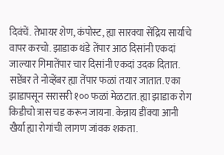दिवंचें. तेभायर शेण, कंपोस्ट, ह्या सारक्या सेंद्रिय सार्याचे वापर करचो. झाडाक थंडे तेंपार आठ दिसांनी एकदां जाल्यार गिमातेंपार चार दिसांनी एकदां उदक दितात. सप्टेंबर ते नोव्हेंबर ह्या तेंपार फळां तयार जातात. एका झाडापसून सरासरी १०० फळां मेळटात. ह्या झाडाक रोग किडीचो त्रास चड करून जायना. केन्नाय डींक्या आनी खैर्या ह्या रोगांची लागण जांवक शकता.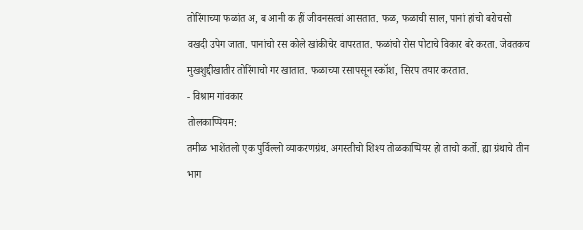तोरिंगाच्या फळांत अ, ब आनी क हीं जीवनसत्वां आसतात. फळ, फळाची साल, पानां हांचो बरोचसो वखदी उपेग जाता. पानांचो रस कोले खांकीचेर वापरतात. फळांचो रोस पोटाचे विकार बरे करता. जेवतकच मुखशुद्दीखातीर तोरिंगाचो गर खातात. फळाच्या रसापसून स्कॉश, सिरप तयार करतात.
- विश्राम गांवकार
तोलकाप्पियम:
तमीळ भाशेंतलो एक पुर्विल्लो व्याकरणग्रंथ. अगस्तीचो शिश्य तोळकाप्पियर हो ताचो कर्तो. ह्या ग्रंथाचे तीन भाग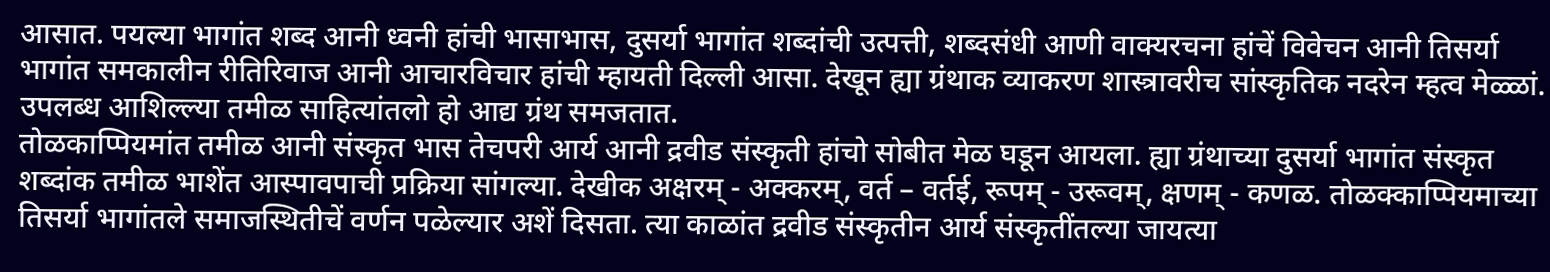आसात. पयल्या भागांत शब्द आनी ध्वनी हांची भासाभास, दुसर्या भागांत शब्दांची उत्पत्ती, शब्दसंधी आणी वाक्यरचना हांचें विवेचन आनी तिसर्या भागांत समकालीन रीतिरिवाज आनी आचारविचार हांची म्हायती दिल्ली आसा. देखून ह्या ग्रंथाक व्याकरण शास्त्रावरीच सांस्कृतिक नदरेन म्हत्व मेळ्ळां. उपलब्ध आशिल्ल्या तमीळ साहित्यांतलो हो आद्य ग्रंथ समजतात.
तोळकाप्पियमांत तमीळ आनी संस्कृत भास तेचपरी आर्य आनी द्रवीड संस्कृती हांचो सोबीत मेळ घडून आयला. ह्या ग्रंथाच्या दुसर्या भागांत संस्कृत शब्दांक तमीळ भाशेंत आस्पावपाची प्रक्रिया सांगल्या. देखीक अक्षरम् - अक्करम्, वर्त – वर्तई, रूपम् - उरूवम्, क्षणम् - कणळ. तोळक्काप्पियमाच्या तिसर्या भागांतले समाजस्थितीचें वर्णन पळेल्यार अशें दिसता. त्या काळांत द्रवीड संस्कृतीन आर्य संस्कृतींतल्या जायत्या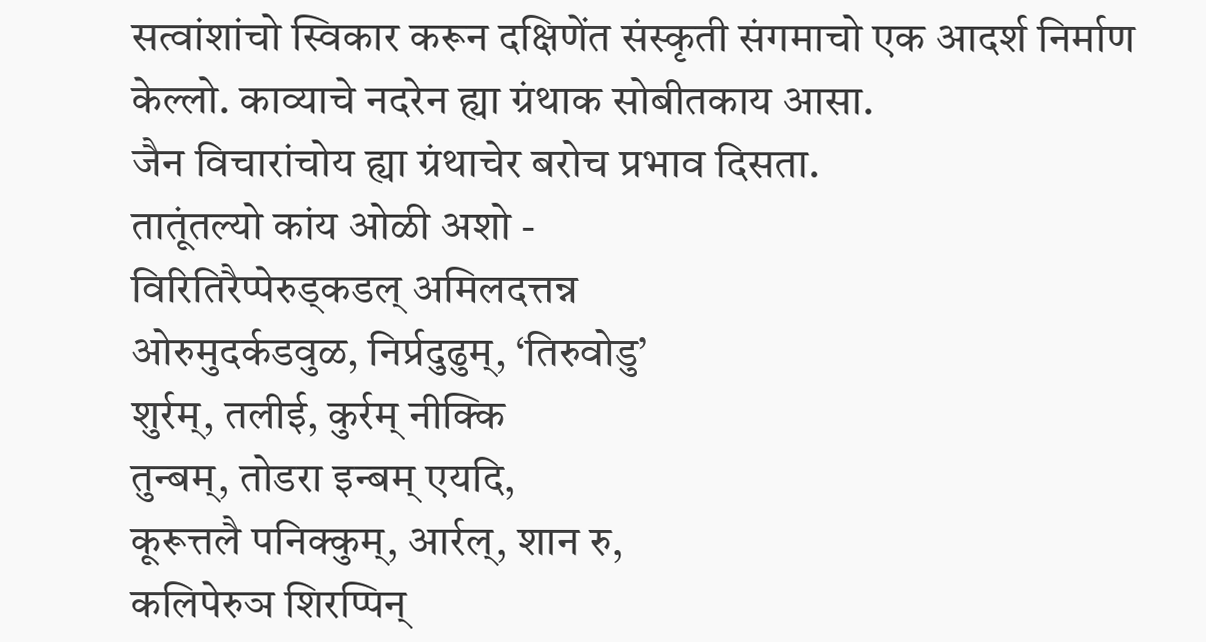सत्वांशांचो स्विकार करून दक्षिणेंत संस्कृती संगमाचो एक आदर्श निर्माण केल्लो. काव्याचे नदरेन ह्या ग्रंथाक सोबीतकाय आसा.
जैन विचारांचोय ह्या ग्रंथाचेर बरोच प्रभाव दिसता.
तातूंतल्यो कांय ओळी अशो -
विरितिरैप्पेरुड्कडल् अमिलदत्तन्न
ओरुमुदर्कडवुळ, निर्प्रदुढुम्, ‘तिरुवोडु’
शुर्रम्, तलीई, कुर्रम् नीक्कि
तुन्बम्, तोडरा इन्बम् एयदि,
कूरूत्तलै पनिक्कुम्, आर्रल्, शान रु,
कलिपेरुञ शिरप्पिन्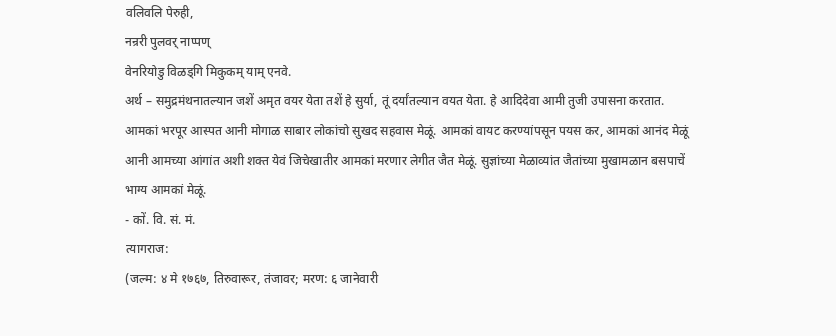वलिवलि पेरुही,
नन्ररी पुलवर् नाप्पण्
वेनरियोडु विळड्गि मिकुकम् याम् एनवे.
अर्थ – समुद्रमंथनातल्यान जशें अमृत वयर येता तशें हे सुर्या, तूं दर्यांतल्यान वयत येता. हे आदिदेवा आमी तुजी उपासना करतात. आमकां भरपूर आस्पत आनी मोगाळ साबार लोकांचो सुखद सहवास मेळूं. आमकां वायट करण्यांपसून पयस कर, आमकां आनंद मेळूं आनी आमच्या आंगांत अशी शक्त येवं जिचेखातीर आमकां मरणार लेगीत जैत मेळूं. सुज्ञांच्या मेळाव्यांत जैतांच्या मुखामळान बसपाचें भाग्य आमकां मेळूं.
- कों. वि. सं. मं.
त्यागराज:
(जल्म: ४ मे १७६७, तिरुवारूर, तंजावर; मरण: ६ जानेवारी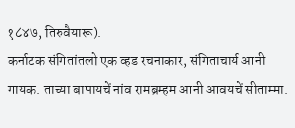१८४७, तिरुवैयारू).
कर्नाटक संगितांतलो एक व्हड रचनाकार, संगिताचार्य आनी गायक. ताच्या बापायचें नांव रामब्रम्हम आनी आवयचें सीताम्मा.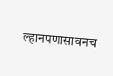ल्हानपणासावनच